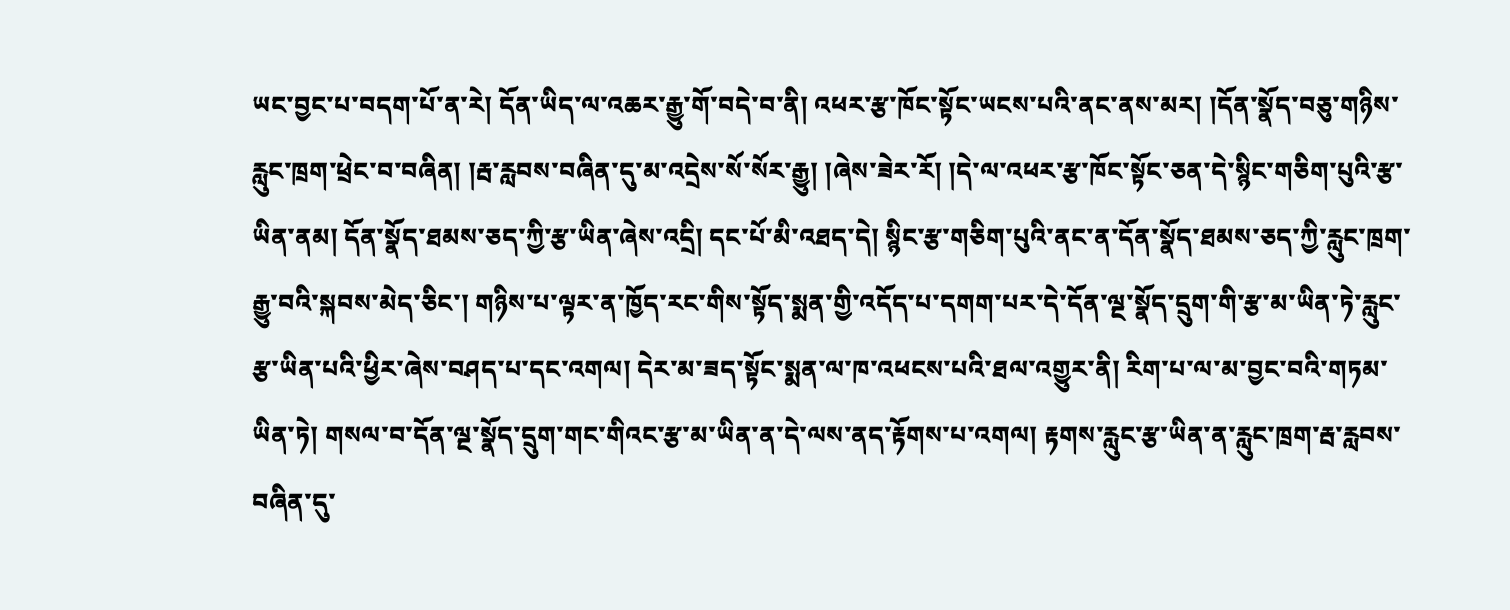ཡང་བྱང་པ་བདག་པོ་ན་རེ། དོན་ཡིད་ལ་འཆར་རྒྱུ་གོ་བདེ་བ་ནི། འཕར་རྩ་ཁོང་སྟོང་ཡངས་པའི་ནང་ནས་མར། །དོན་སྣོད་བཅུ་གཉིས་རླུང་ཁྲག་ཕྲེང་བ་བཞིན། །རྦ་རླབས་བཞིན་དུ་མ་འདྲེས་སོ་སོར་རྒྱུ། །ཞེས་ཟེར་རོ། །དེ་ལ་འཕར་རྩ་ཁོང་སྟོང་ཅན་དེ་སྙིང་གཅིག་པུའི་རྩ་ཡིན་ནམ། དོན་སྣོད་ཐམས་ཅད་ཀྱི་རྩ་ཡིན་ཞེས་འདྲི། དང་པོ་མི་འཐད་དེ། སྙིང་རྩ་གཅིག་པུའི་ནང་ན་དོན་སྣོད་ཐམས་ཅད་ཀྱི་རླུང་ཁྲག་རྒྱུ་བའི་སྐབས་མེད་ཅིང་། གཉིས་པ་ལྟར་ན་ཁྱོད་རང་གིས་སྟོད་སྨན་གྱི་འདོད་པ་དགག་པར་དེ་དོན་ལྔ་སྣོད་དྲུག་གི་རྩ་མ་ཡིན་ཏེ་རླུང་རྩ་ཡིན་པའི་ཕྱིར་ཞེས་བཤད་པ་དང་འགལ། དེར་མ་ཟད་སྟོང་སྨན་ལ་ཁ་འཕངས་པའི་ཐལ་འགྱུར་ནི། རིག་པ་ལ་མ་བྱང་བའི་གཏམ་ཡིན་ཏེ། གསལ་བ་དོན་ལྔ་སྣོད་དྲུག་གང་གིའང་རྩ་མ་ཡིན་ན་དེ་ལས་ནད་རྟོགས་པ་འགལ། རྟགས་རླུང་རྩ་ཡིན་ན་རླུང་ཁྲག་རྦ་རླབས་བཞིན་དུ་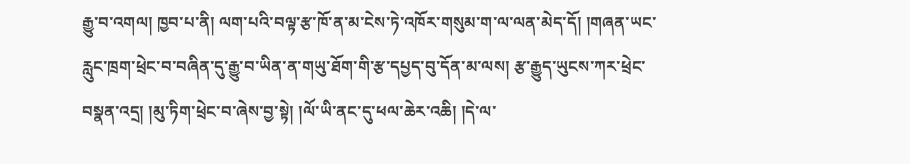རྒྱུ་བ་འགལ། ཁྱབ་པ་ནི། ལག་པའི་བལྟ་རྩ་ཁོ་ན་མ་ངེས་ཏེ་འཁོར་གསུམ་ག་ལ་ལན་མེད་དོ། །གཞན་ཡང་རླུང་ཁྲག་ཕྲེང་བ་བཞིན་དུ་རྒྱུ་བ་ཡིན་ན་གཡུ་ཐོག་གི་རྩ་དཔྱད་བུ་དོན་མ་ལས། རྩ་རྒྱུད་ཡུངས་ཀར་ཕྲེང་བསྣན་འདྲ། །མུ་ཏིག་ཕྲེང་བ་ཞེས་བྱ་སྟེ། །ལོ་ཡི་ནང་དུ་ཕལ་ཆེར་འཆི། །དེ་ལ་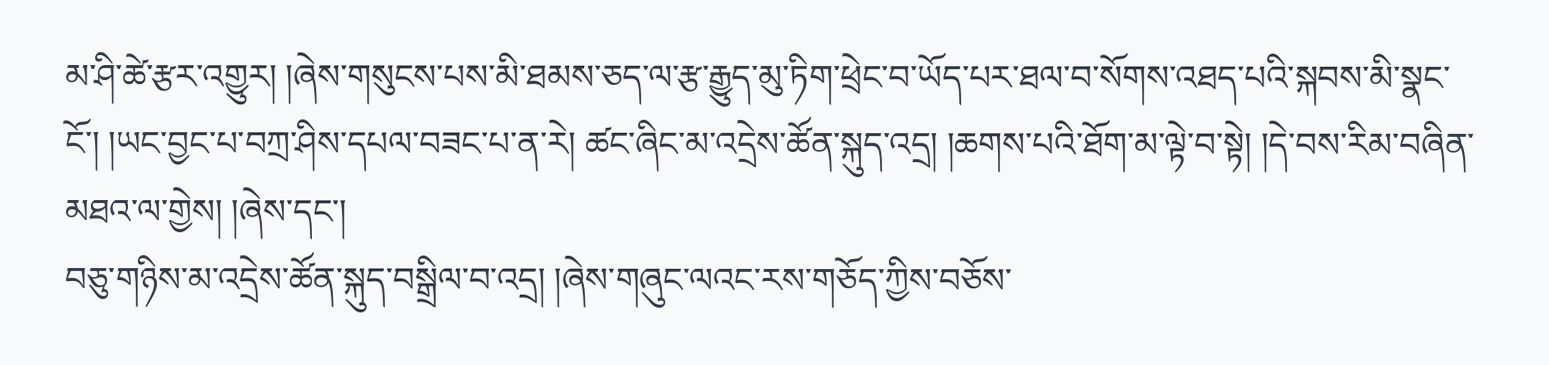མ་ཤི་ཚེ་རྩར་འགྱུར། །ཞེས་གསུངས་པས་མི་ཐམས་ཅད་ལ་རྩ་རྒྱུད་མུ་ཏིག་ཕྲེང་བ་ཡོད་པར་ཐལ་བ་སོགས་འཐད་པའི་སྐབས་མི་སྣང་ངོ་། །ཡང་བྱང་པ་བཀྲ་ཤིས་དཔལ་བཟང་པ་ན་རེ། ཚང་ཞིང་མ་འདྲེས་ཚོན་སྐུད་འདྲ། །ཆགས་པའི་ཐོག་མ་ལྟེ་བ་སྟེ། །དེ་བས་རིམ་བཞིན་མཐའ་ལ་གྱེས། །ཞེས་དང་།
བཅུ་གཉིས་མ་འདྲེས་ཚོན་སྐུད་བསྒྲིལ་བ་འདྲ། །ཞེས་གཞུང་ལའང་རས་གཅོད་ཀྱིས་བཅོས་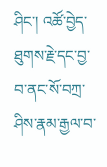ཤིང་། འཚོ་བྱེད་ཐུགས་རྗེ་དང་བྱ་བ་ནང་སོ་བཀྲ་ཤིས་རྣམ་རྒྱལ་བ་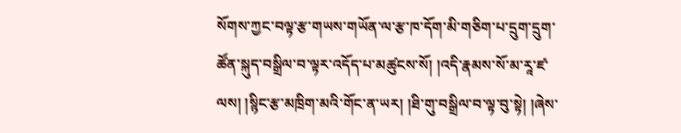སོགས་ཀྱང་བལྟ་རྩ་གཡས་གཡོན་ལ་རྩ་ཁ་དོག་མི་གཅིག་པ་དྲུག་དྲུག་ཚོན་སྐུད་བསྒྲིལ་བ་ལྟར་འདོད་པ་མཚུངས་སོ། །འདི་རྣམས་སོ་མ་རཱ་ཛ་ལས། །སྙིང་རྩ་མཁྲིག་མའི་གོང་ན་ཡར། །ཐི་གུ་བསྒྲིལ་བ་ལྟ་བུ་སྟེ། །ཞེས་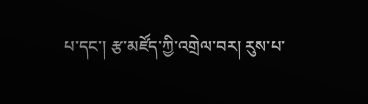པ་དང་། རྩ་མཛོད་ཀྱི་འགྲེལ་བར། རུས་པ་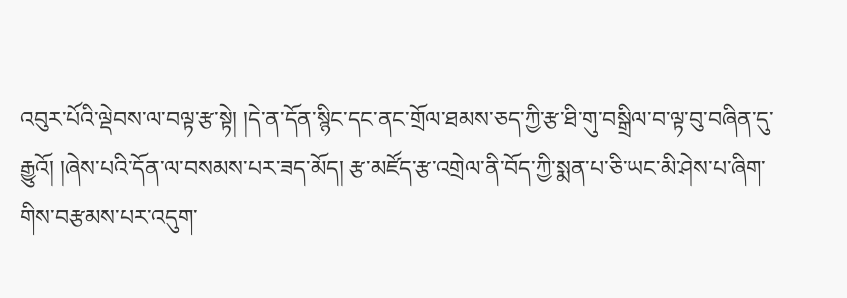འབུར་པོའི་ལྡེབས་ལ་བལྟ་རྩ་སྟེ། །དེ་ན་དོན་སྙིང་དང་ནང་གྲོལ་ཐམས་ཅད་ཀྱི་རྩ་ཐི་གུ་བསྒྲིལ་བ་ལྟ་བུ་བཞིན་དུ་རྒྱུའོ། །ཞེས་པའི་དོན་ལ་བསམས་པར་ཟད་མོད། རྩ་མཛོད་རྩ་འགྲེལ་ནི་བོད་ཀྱི་སྨན་པ་ཅི་ཡང་མི་ཤེས་པ་ཞིག་གིས་བརྩམས་པར་འདུག་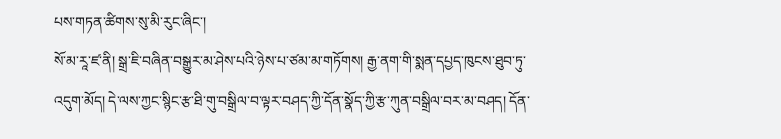པས་གཏན་ཚིགས་སུ་མི་རུང་ཞིང་།
སོ་མ་རཱ་ཛ་ནི། སྒྲ་ཇི་བཞིན་བསྒྱུར་མ་ཤེས་པའི་ཉེས་པ་ཙམ་མ་གཏོགས། རྒྱ་ནག་གི་སྨན་དཔྱད་ཁུངས་ཐུབ་ཏུ་འདུག་མོད། དེ་ལས་ཀྱང་སྙིང་རྩ་ཐི་གུ་བསྒྲིལ་བ་ལྟར་བཤད་ཀྱི་དོན་སྣོད་ཀྱི་རྩ་ཀུན་བསྒྲིལ་བར་མ་བཤད། དོན་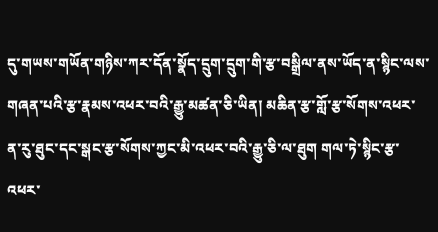དུ་གཡས་གཡོན་གཉིས་ཀར་དོན་སྣོད་དྲུག་དྲུག་གི་རྩ་བསྒྲིལ་ནས་ཡོད་ན་སྙིང་ལས་གཞན་པའི་རྩ་རྣམས་འཕར་བའི་རྒྱུ་མཚན་ཅི་ཡིན། མཆིན་རྩ་གློ་རྩ་སོགས་འཕར་ན་རུ་ཐུང་དང་སྒང་རྩ་སོགས་ཀྱང་མི་འཕར་བའི་རྒྱུ་ཅི་ལ་ཐུག གལ་ཏེ་སྙིང་རྩ་འཕར་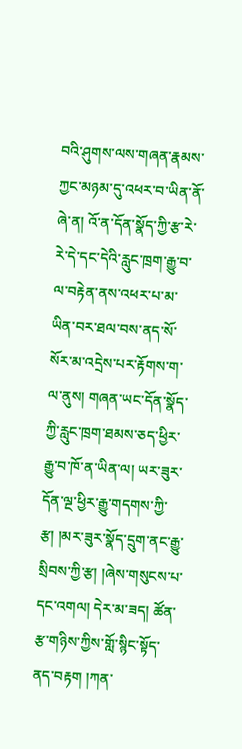བའི་ཤུགས་ལས་གཞན་རྣམས་ཀྱང་མཉམ་དུ་འཕར་བ་ཡིན་ནོ་ཞེ་ན། འོ་ན་དོན་སྣོད་ཀྱི་རྩ་རེ་རེ་དེ་དང་དེའི་རླུང་ཁྲག་རྒྱུ་བ་ལ་བརྟེན་ནས་འཕར་པ་མ་ཡིན་བར་ཐལ་བས་ནད་སོ་སོར་མ་འདྲེས་པར་རྟོགས་ག་ལ་ནུས། གཞན་ཡང་དོན་སྣོད་ཀྱི་རླུང་ཁྲག་ཐམས་ཅད་ཕྱིར་རྒྱུ་བ་ཁོ་ན་ཡིན་ལ། ཡར་ཟུར་དོན་ལྔ་ཕྱིར་རྒྱུ་གདགས་ཀྱི་རྩ། །མར་ཟུར་སྣོད་དྲུག་ནང་རྒྱུ་སྲིབས་ཀྱི་རྩ། །ཞེས་གསུངས་པ་དང་འགལ། དེར་མ་ཟད། ཚོན་རྩ་གཉིས་ཀྱིས་གློ་སྙིང་སྟོད་ནད་བརྟག །ཀན་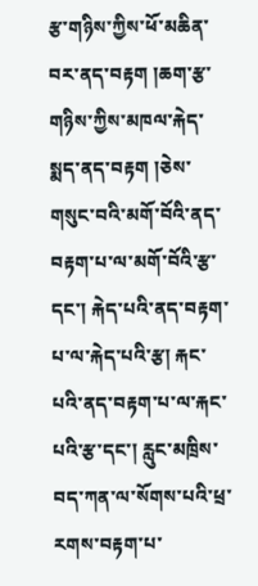རྩ་གཉིས་ཀྱིས་ཕོ་མཆིན་བར་ནད་བརྟག །ཆག་རྩ་གཉིས་ཀྱིས་མཁལ་རྐེད་སྨད་ནད་བརྟག །ཅེས་གསུང་བའི་མགོ་བོའི་ནད་བརྟག་པ་ལ་མགོ་བོའི་རྩ་དང་། རྐེད་པའི་ནད་བརྟག་པ་ལ་རྐེད་པའི་རྩ། རྐང་པའི་ནད་བརྟག་པ་ལ་རྐང་པའི་རྩ་དང་། རླུང་མཁྲིས་བད་ཀན་ལ་སོགས་པའི་ཕྲ་རགས་བརྟག་པ་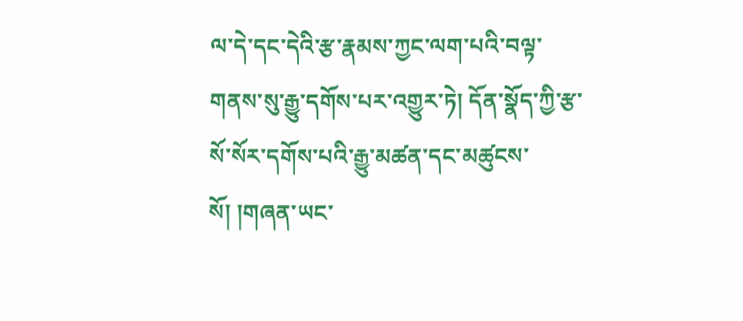ལ་དེ་དང་དེའི་རྩ་རྣམས་ཀྱང་ལག་པའི་བལྟ་གནས་སུ་རྒྱུ་དགོས་པར་འགྱུར་ཏེ། དོན་སྣོད་ཀྱི་རྩ་སོ་སོར་དགོས་པའི་རྒྱུ་མཚན་དང་མཚུངས་སོ། །གཞན་ཡང་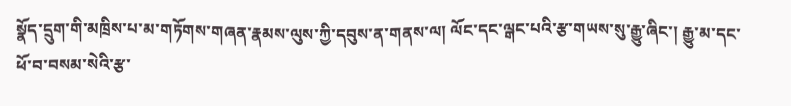སྣོད་དྲུག་གི་མཁྲིས་པ་མ་གཏོགས་གཞན་རྣམས་ལུས་ཀྱི་དབུས་ན་གནས་ལ། ལོང་དང་ལྒང་པའི་རྩ་གཡས་སུ་རྒྱུ་ཞིང་། རྒྱུ་མ་དང་ཕོ་བ་བསམ་སེའི་རྩ་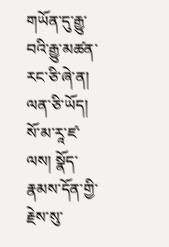གཡོན་དུ་རྒྱུ་བའི་རྒྱུ་མཚན་རང་ཅི་ཞེ་ན། ལན་ཅི་ཡོད། སོ་མ་རཱ་ཛ་ལས། སྣོད་རྣམས་དོན་གྱི་རྗེས་སུ་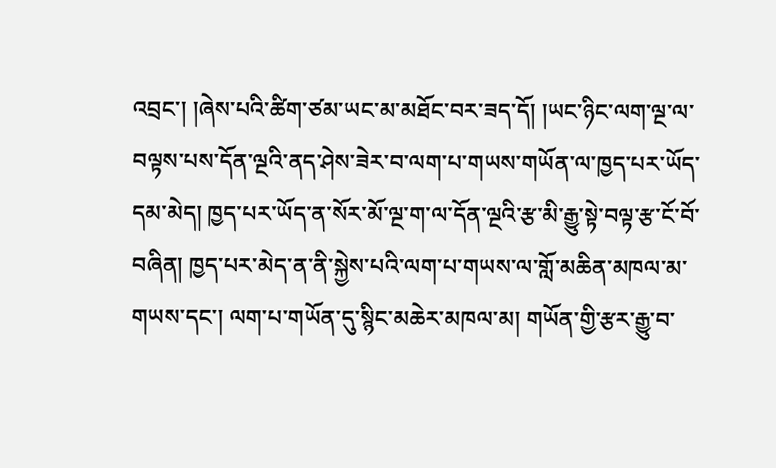འབྲང་། །ཞེས་པའི་ཚིག་ཙམ་ཡང་མ་མཐོང་བར་ཟད་དོ། །ཡང་ཉིང་ལག་ལྔ་ལ་བལྟས་པས་དོན་ལྔའི་ནད་ཤེས་ཟེར་བ་ལག་པ་གཡས་གཡོན་ལ་ཁྱད་པར་ཡོད་དམ་མེད། ཁྱད་པར་ཡོད་ན་སོར་མོ་ལྔ་ག་ལ་དོན་ལྔའི་རྩ་མི་རྒྱུ་སྟེ་བལྟ་རྩ་ངོ་བོ་བཞིན། ཁྱད་པར་མེད་ན་ནི་སྐྱེས་པའི་ལག་པ་གཡས་ལ་གློ་མཆིན་མཁལ་མ་གཡས་དང་། ལག་པ་གཡོན་དུ་སྙིང་མཆེར་མཁལ་མ། གཡོན་གྱི་རྩར་རྒྱུ་བ་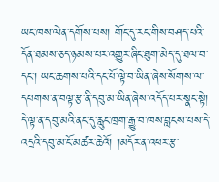ཡང་ཁས་ལེན་དགོས་པས། གོང་དུ་རང་གིས་བཤད་པའི་དོན་ཐམས་ཅད་ཉམས་པར་འགྱུར་ཞིང་ཐུག་མེད་དུ་ཐལ་བ་དང་། ཡང་ཆགས་པའི་དང་པོ་ལྟེ་བ་ཡིན་ཞེས་སོགས་ལ་དཔགས་ན་བལྟ་རྩ་ནི་དབུ་མ་ཡིན་ཞེས་འདོད་པར་སྣང་སྟེ། དེ་ལྟ་ན་དབུ་མའི་ནང་དུ་རླུང་ཁྲག་རྒྱུ་བ་ཁས་བླངས་པས་དེ་འདྲའི་དབུ་མ་ངོ་མཚར་ཆེའོ། །མདོར་ན་འཕར་རྩ་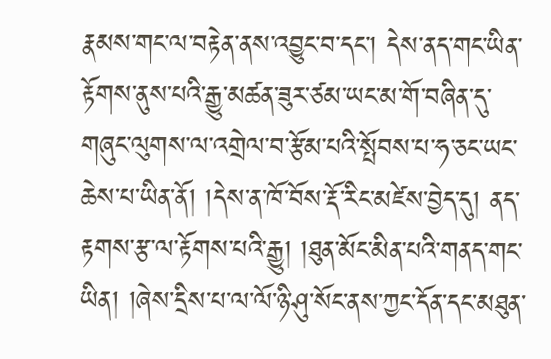རྣམས་གང་ལ་བརྟེན་ནས་འབྱུང་བ་དང་། དེས་ནད་གང་ཡིན་རྟོགས་ནུས་པའི་རྒྱུ་མཚན་ཟུར་ཙམ་ཡང་མ་གོ་བཞིན་དུ་གཞུང་ལུགས་ལ་འགྲེལ་བ་རྩོམ་པའི་སྤོབས་པ་ཧ་ཅང་ཡང་ཆེས་པ་ཡིན་ནོ། །དེས་ན་ཁོ་བོས་རྡོ་རིང་མཛེས་བྱེད་དུ། ནད་རྟགས་རྩ་ལ་རྟོགས་པའི་རྒྱུ། །ཐུན་མོང་མིན་པའི་གནད་གང་ཡིན། །ཞེས་དྲིས་པ་ལ་ལོ་ཉི་ཤུ་སོང་ནས་ཀྱང་དོན་དང་མཐུན་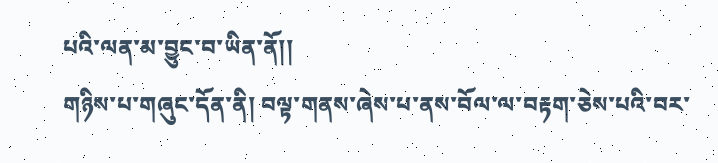པའི་ལན་མ་བྱུང་བ་ཡིན་ནོ།།
གཉིས་པ་གཞུང་དོན་ནི། བལྟ་གནས་ཞེས་པ་ནས་བོལ་ལ་བརྟག་ཅེས་པའི་བར་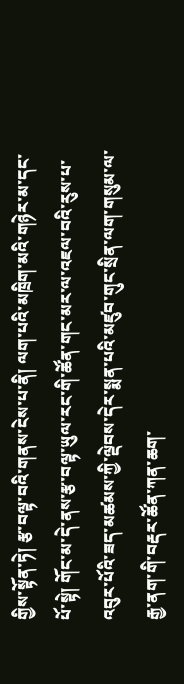གྱིས་སྟོན་ཏེ། རྩ་བལྟ་བའི་གནས་ངེས་པ་ནི། ལག་པའི་མཁྲིག་མའི་གཉེར་མ་དང་པོ་སྟེ། གོང་མ་དེ་ནས་རྩ་བལྟ་ཡུལ་རང་གི་ཚོན་གང་མར་ལ་འཇལ་བའི་རུས་པ་འབུར་པོའི་ཟད་མཚམས་ཀྱི་ལྡེབས་དེར་སྨན་པའི་མཛུབ་གུང་སྲིན་ལག་གསུམ་ལ་རྒྱ་ནག་གི་བརྡར་ཚོན་ཀན་ཆག་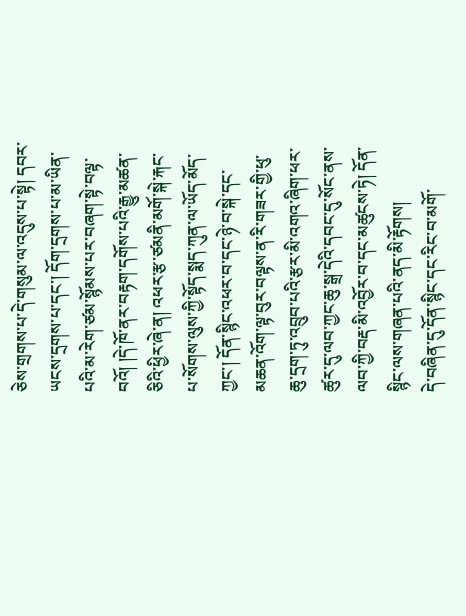ཅེས་གྲགས་པ་དེ་གསུམ་ལ་འདུས་པ་སྟེ། དབར་ཡངས་དྲགས་པ་དང་། དོག་དྲགས་པ་མ་ཡིན་པའི་མ་རེག་ཙམ་སྙོམས་པར་བཞག་སྟེ་བལྟ་བའོ། །དེ་ཁོ་ནར་བརྟག་དགོས་པའི་རྒྱུ་མཚན་ཅིའི་ཕྱིར་ཞེ་ན། འཕར་རྩ་ཙམནི་མགོ་སྐེ་རྐང་པ་སོགས་ལུས་ཀྱི་སྟོད་སྨད་ཀུན་ལ་ཡོད་མོད་ཀྱང་། དོན་སྙིང་འཕར་བ་དང་ཉེ་བ་སྐེ་དང་མཆན་འོག་ལྟ་བུར་བལྟས་ན་རི་གཟར་གྱི་ཕུ་ཆུ་དྲག་ཏུ་འབྲུབ་པའི་རྩར་མི་འགའ་ཞིག་ཕར་ཚུར་དུ་ལབ་ཀྱང་ཆུ་སྒྲ་དེའི་དབང་དུ་སོང་ནས་ལབ་ཀྱི་བརྡ་མི་འབྱོར་བ་དང་མཚུངས་ཏེ། དོན་སྙིང་ལས་གཞན་པའི་ནད་མི་རྟོགས།
དེ་བཞིན་དུ་དོན་སྙིང་དང་རིང་བ་མགོ་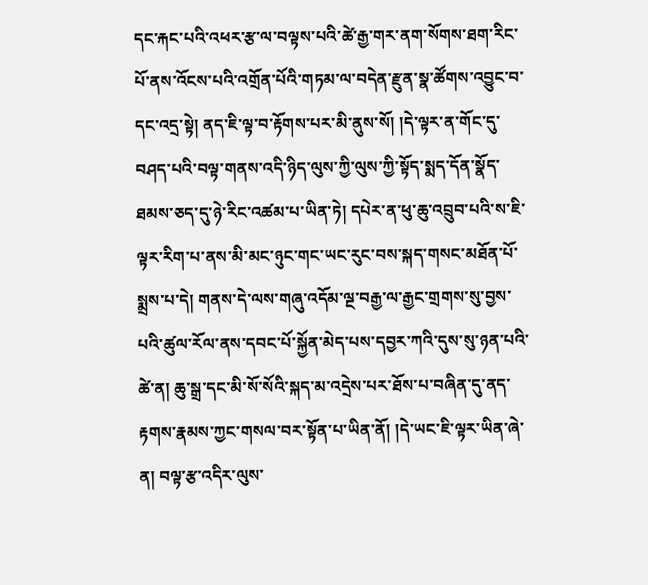དང་རྐང་པའི་འཕར་རྩ་ལ་བལྟས་པའི་ཚེ་རྒྱ་གར་ནག་སོགས་ཐག་རིང་པོ་ནས་འོངས་པའི་འགྲོན་པོའི་གཏམ་ལ་བདེན་རྫུན་སྣ་ཚོགས་འབྱུང་བ་དང་འདྲ་སྟེ། ནད་ཇི་ལྟ་བ་རྟོགས་པར་མི་ནུས་སོ། །དེ་ལྟར་ན་གོང་དུ་བཤད་པའི་བལྟ་གནས་འདི་ཉིད་ལུས་ཀྱི་ལུས་ཀྱི་སྟོད་སྨད་དོན་སྣོད་ཐམས་ཅད་དུ་ཉེ་རིང་འཚམ་པ་ཡིན་ཏེ། དཔེར་ན་ཕུ་ཆུ་འབྲུབ་པའི་ས་ཇི་ལྟར་རིག་པ་ནས་མི་མང་ཉུང་གང་ཡང་རུང་བས་སྐད་གསང་མཐོན་པོ་སྨྲས་པ་དེ། གནས་དེ་ལས་གཞུ་འདོམ་ལྔ་བརྒྱ་ལ་རྒྱང་གྲགས་སུ་བྱས་པའི་ཚུལ་རོལ་ནས་དབང་པོ་སྐྱོན་མེད་པས་དབྱར་ཀའི་དུས་སུ་ཉན་པའི་ཚེ་ན། ཆུ་སྒྲ་དང་མི་སོ་སོའི་སྐད་མ་འདྲེས་པར་ཐོས་པ་བཞིན་དུ་ནད་རྟགས་རྣམས་ཀྱང་གསལ་བར་སྟོན་པ་ཡིན་ནོ། །དེ་ཡང་ཇི་ལྟར་ཡིན་ཞེ་ན། བལྟ་རྩ་འདིར་ལུས་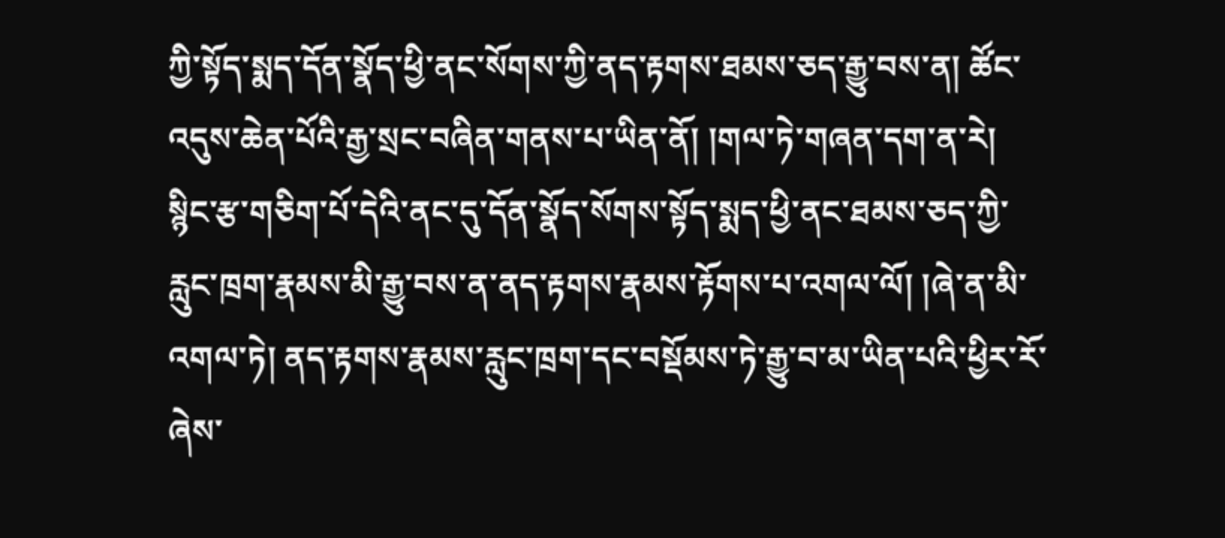ཀྱི་སྟོད་སྨད་དོན་སྣོད་ཕྱི་ནང་སོགས་ཀྱི་ནད་རྟགས་ཐམས་ཅད་རྒྱུ་བས་ན། ཚོང་འདུས་ཆེན་པོའི་རྒྱ་སྲང་བཞིན་གནས་པ་ཡིན་ནོ། །གལ་ཏེ་གཞན་དག་ན་རེ། སྙིང་རྩ་གཅིག་པོ་དེའི་ནང་དུ་དོན་སྣོད་སོགས་སྟོད་སྨད་ཕྱི་ནང་ཐམས་ཅད་ཀྱི་རླུང་ཁྲག་རྣམས་མི་རྒྱུ་བས་ན་ནད་རྟགས་རྣམས་རྟོགས་པ་འགལ་ལོ། །ཞེ་ན་མི་འགལ་ཏེ། ནད་རྟགས་རྣམས་རླུང་ཁྲག་དང་བསྡོམས་ཏེ་རྒྱུ་བ་མ་ཡིན་པའི་ཕྱིར་རོ་ཞེས་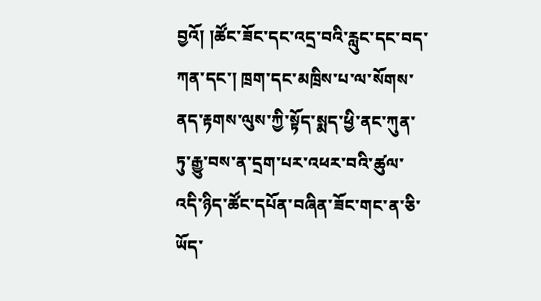བྱའོ། །ཚོང་ཟོང་དང་འདྲ་བའི་རླུང་དང་བད་ཀན་དང་། ཁྲག་དང་མཁྲིས་པ་ལ་སོགས་ནད་རྟགས་ལུས་ཀྱི་སྟོད་སྨད་ཕྱི་ནང་ཀུན་ཏུ་རྒྱུ་བས་ན་དྲག་པར་འཕར་བའི་ཚུལ་འདི་ཉིད་ཚོང་དཔོན་བཞིན་ཟོང་གང་ན་ཅི་ཡོད་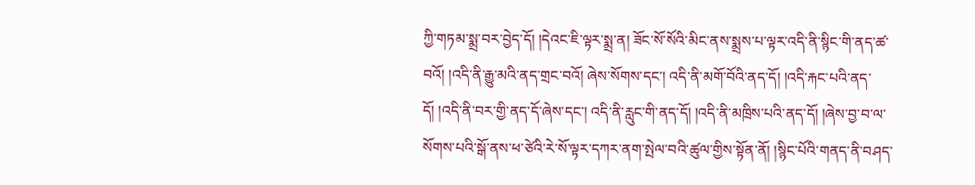ཀྱི་གཏམ་སྨྲ་བར་བྱེད་དོ། །དེའང་ཇི་ལྟར་སྨྲ་ན། ཟོང་སོ་སོའི་མིང་ནས་སྨྲས་པ་ལྟར་འདི་ནི་སྙིང་གི་ནད་ཚ་བའོ། །འདི་ནི་རྒྱུ་མའི་ནད་གྲང་བའོ། ཞེས་སོགས་དང་། འདི་ནི་མགོ་བོའི་ནད་དོ། །འདི་རྐང་པའི་ནད་དོ། །འདི་ནི་བར་གྱི་ནད་དོ་ཞེས་དང་། འདི་ནི་རླུང་གི་ནད་དོ། །འདི་ནི་མཁྲིས་པའི་ནད་དོ། །ཞེས་བྱ་བ་ལ་སོགས་པའི་སྒོ་ནས་ཕ་ཙེའི་རེ་སོ་ལྟར་དཀར་ནག་སྤེལ་བའི་ཚུལ་གྱིས་སྟོན་ནོ། །སྙིང་པོའི་གནད་ནི་བཤད་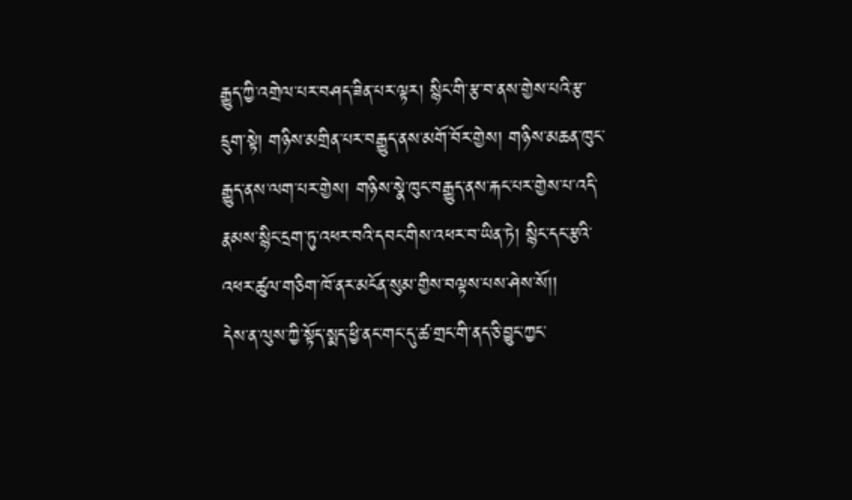རྒྱུད་ཀྱི་འགྲེལ་པར་བཤད་ཟིན་པར་ལྟར། སྙིང་གི་རྩ་བ་ནས་གྱེས་པའི་རྩ་དྲུག་སྟེ། གཉིས་མགྲིན་པར་བརྒྱུད་ནས་མགོ་བོར་གྱེས། གཉིས་མཆན་ཁུང་རྒྱུད་ནས་ལག་པར་གྱེས། གཉིས་སྣེ་ཁུང་བརྒྱུད་ནས་རྐང་པར་གྱེས་པ་འདི་རྣམས་སྙིང་དྲག་ཏུ་འཕར་བའི་དབང་གིས་འཕར་བ་ཡིན་ཏེ། སྙིང་དང་རྩའི་འཕར་ཚུལ་གཅིག་ཁོ་ནར་མངོན་སུམ་གྱིས་བལྟས་པས་ཤེས་སོ།།
དེས་ན་ལུས་ཀྱི་སྟོད་སྨད་ཕྱི་ནང་གང་དུ་ཚ་གྲང་གི་ནད་ཅི་བྱུང་ཀྱང་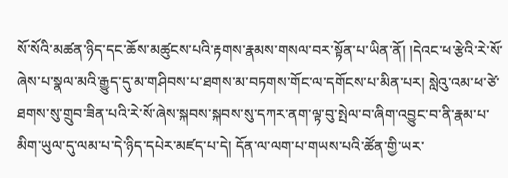སོ་སོའི་མཚན་ཉིད་དང་ཆོས་མཚུངས་པའི་རྟགས་རྣམས་གསལ་བར་སྟོན་པ་ཡིན་ནོ། །དེའང་ཕ་རྩེའི་རེ་སོ་ཞེས་པ་སྣལ་མའི་རྒྱུད་དུ་མ་གཤིབས་པ་ཐགས་མ་བཏགས་གོང་ལ་དགོངས་པ་མིན་པར། སླེའུ་འམ་ཕ་ཙེ་ཐགས་སུ་གྲུབ་ཟིན་པའི་རེ་སོ་ཞེས་སྐབས་སྐབས་སུ་དཀར་ནག་ལྟ་བུ་སྤེལ་བ་ཞིག་འབྱུང་བ་ནི་རྣམ་པ་མིག་ཡུལ་དུ་ལམ་པ་དེ་ཉིད་དཔེར་མཛད་པ་དེ། དོན་ལ་ལག་པ་གཡས་པའི་ཚོན་གྱི་ཡར་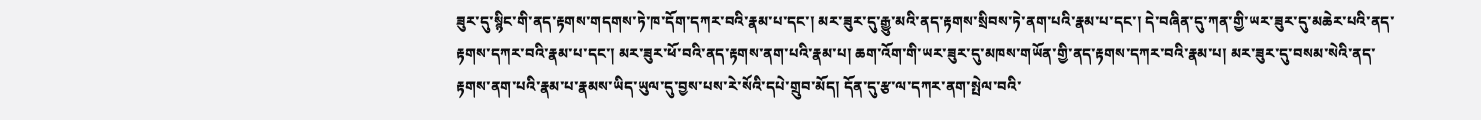ཟུར་དུ་སྙིང་གི་ནད་རྟགས་གདགས་ཏེ་ཁ་དོག་དཀར་བའི་རྣམ་པ་དང་། མར་ཟུར་དུ་རྒྱུ་མའི་ནད་རྟགས་སྲིབས་ཏེ་ནག་པའི་རྣམ་པ་དང་། དེ་བཞིན་དུ་ཀན་གྱི་ཡར་ཟུར་དུ་མཆེར་པའི་ནད་རྟགས་དཀར་བའི་རྣམ་པ་དང་། མར་ཟུར་ཕོ་བའི་ནད་རྟགས་ནག་པའི་རྣམ་པ། ཆག་འོག་གི་ཡར་ཟུར་དུ་མཁས་གཡོན་གྱི་ནད་རྟགས་དཀར་བའི་རྣམ་པ། མར་ཟུར་དུ་བསམ་སེའི་ནད་རྟགས་ནག་པའི་རྣམ་པ་རྣམས་ཡིད་ཡུལ་དུ་བྱས་པས་རེ་སོའི་དཔེ་གྲུབ་མོད། དོན་དུ་རྩ་ལ་དཀར་ནག་སྤེལ་བའི་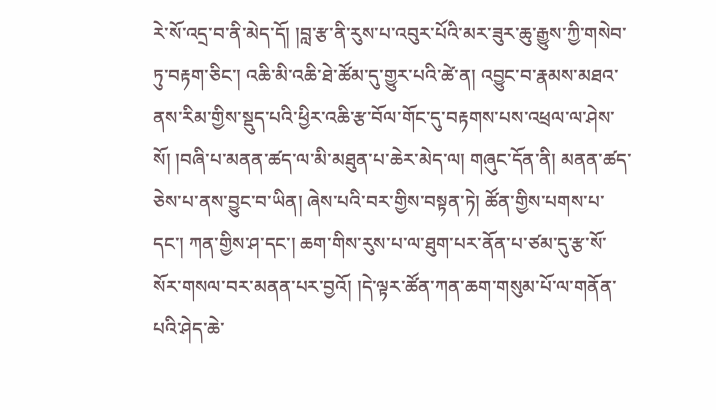རེ་སོ་འདྲ་བ་ནི་མེད་དོ། །བླ་རྩ་ནི་རུས་པ་འབུར་པོའི་མར་ཟུར་ཆུ་རྒྱུས་ཀྱི་གསེབ་ཏུ་བརྟག་ཅིང་། འཆི་མི་འཆི་ཐེ་ཚོམ་དུ་གྱུར་པའི་ཚེ་ན། འབྱུང་བ་རྣམས་མཐའ་ནས་རིམ་གྱིས་སྡུད་པའི་ཕྱིར་འཆི་རྩ་བོལ་གོང་དུ་བརྟགས་པས་འཕྲལ་ལ་ཤེས་སོ། །བཞི་པ་མནན་ཚད་ལ་མི་མཐུན་པ་ཆེར་མེད་ལ། གཞུང་དོན་ནི། མནན་ཚད་ཅེས་པ་ནས་བྱུང་བ་ཡིན། ཞེས་པའི་བར་གྱིས་བསྟན་ཏེ། ཚོན་གྱིས་པགས་པ་དང་། ཀན་གྱིས་ཤ་དང་། ཆག་གིས་རུས་པ་ལ་ཐུག་པར་ནོན་པ་ཙམ་དུ་རྩ་སོ་སོར་གསལ་བར་མནན་པར་བྱའོ། །དེ་ལྟར་ཚོན་ཀན་ཆག་གསུམ་པོ་ལ་གནོན་པའི་ཤེད་ཆེ་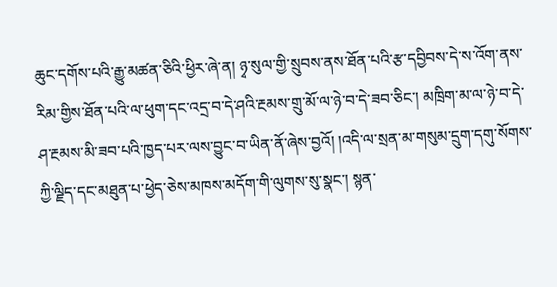ཆུང་དགོས་པའི་རྒྱུ་མཚན་ཅིའི་ཕྱིར་ཞེ་ན། ཉྭ་སུལ་གྱི་སྲུབས་ནས་ཐོན་པའི་རྩ་དབྱིབས་དེ་ས་འོག་ནས་རིམ་གྱིས་ཐོན་པའི་ལ་ཕུག་དང་འདྲ་བ་དེ་ཤའི་རྔམས་གྲུ་མོ་ལ་ཉེ་བ་དེ་ཟབ་ཅིང་། མཁྲིག་མ་ལ་ཉེ་བ་དེ་ཤ་རྔམས་མི་ཟབ་པའི་ཁྱད་པར་ལས་བྱུང་བ་ཡིན་ནོ་ཞེས་བྱའོ། །འདི་ལ་སྲན་མ་གསུམ་དྲུག་དགུ་སོགས་ཀྱི་ལྗིད་དང་མཐུན་པ་ཕྱེད་ཅེས་མཁས་མདོག་གི་ལུགས་སུ་སྣང་། སྙན་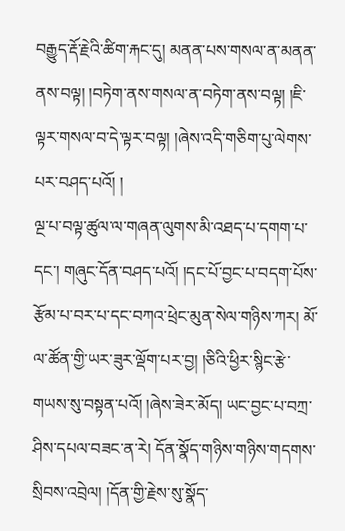བརྒྱུད་རྡོ་རྗེའི་ཚིག་རྐང་དུ། མནན་པས་གསལ་ན་མནན་ནས་བལྟ། །བཏེག་ནས་གསལ་ན་བཏེག་ནས་བལྟ། །ཇི་ལྟར་གསལ་བ་དེ་ལྟར་བལྟ། །ཞེས་འདི་གཅིག་པུ་ལེགས་པར་བཤད་པའོ། །
ལྔ་པ་བལྟ་ཚུལ་ལ་གཞན་ལུགས་མི་འཐད་པ་དགག་པ་དང་། གཞུང་དོན་བཤད་པའོ། །དང་པོ་བྱང་པ་བདག་པོས་རྩོམ་པ་བར་པ་དང་བཀའ་ཕྲེང་མུན་སེལ་གཉིས་ཀར། མོ་ལ་ཚོན་གྱི་ཡར་ཟུར་ལྡོག་པར་བྱ། །ཅིའི་ཕྱིར་སྙིང་རྩེ་གཡས་སུ་བསྟན་པའོ། །ཞེས་ཟེར་མོད། ཡང་བྱང་པ་བཀྲ་ཤིས་དཔལ་བཟང་ན་རེ། དོན་སྣོད་གཉིས་གཉིས་གདགས་སྲིབས་འབྲེལ། །དོན་གྱི་རྗེས་སུ་སྣོད་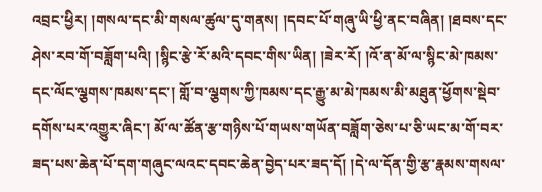འབྲང་ཕྱིར། །གསལ་དང་མི་གསལ་ཚུལ་དུ་གནས། །དབང་པོ་གཞུ་ཡི་ཕྱི་ནང་བཞིན། །ཐབས་དང་ཤེས་རབ་གོ་བཟློག་པའི། །སྙིང་རྩེ་རོ་མའི་དབང་གིས་ཡིན། །ཟེར་རོ། །འོ་ན་མོ་ལ་སྙིང་མེ་ཁམས་དང་ལོང་ལྕགས་ཁམས་དང་། གློ་བ་ལྕགས་ཀྱི་ཁམས་དང་རྒྱུ་མ་མེ་ཁམས་མི་མཐུན་ཕྱོགས་སྡེབ་དགོས་པར་འགྱུར་ཞིང་། མོ་ལ་ཚོན་རྩ་གཉིས་པོ་གཡས་གཡོན་བཟློག་ཅེས་པ་ཅི་ཡང་མ་གོ་བར་ཟད་པས་ཆེན་པོ་དག་གཞུང་ལའང་དབང་ཆེན་བྱེད་པར་ཟད་དོ། །དེ་ལ་དོན་གྱི་རྩ་རྣམས་གསལ་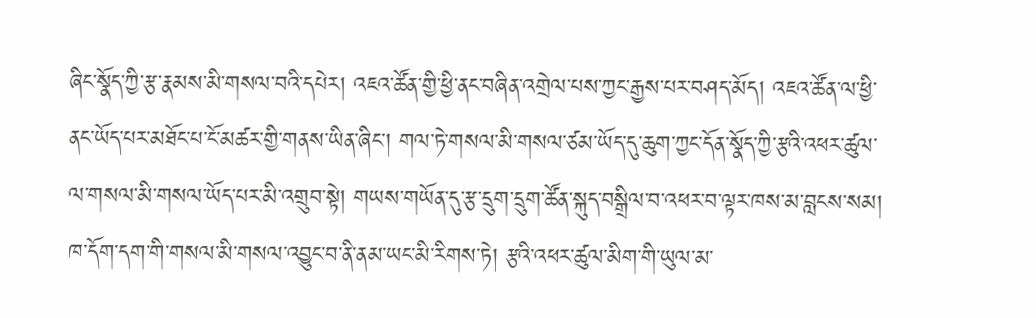ཞིང་སྣོད་ཀྱི་རྩ་རྣམས་མི་གསལ་བའི་དཔེར། འཇའ་ཚོན་གྱི་ཕྱི་ནང་བཞིན་འགྲེལ་པས་ཀྱང་རྒྱས་པར་བཤད་མོད། འཇའ་ཚོན་ལ་ཕྱི་ནང་ཡོད་པར་མཐོང་པ་ངོ་མཚར་གྱི་གནས་ཡིན་ཞིང་། གལ་ཏེ་གསལ་མི་གསལ་ཙམ་ཡོད་དུ་ཆུག་ཀྱང་དོན་སྣོད་ཀྱི་རྩའི་འཕར་ཚུལ་ལ་གསལ་མི་གསལ་ཡོད་པར་མི་འགྲུབ་སྟེ། གཡས་གཡོན་དུ་རྩ་དྲུག་དྲུག་ཚོན་སྐུད་བསྒྲིལ་བ་འཕར་བ་ལྟར་ཁས་མ་བླངས་སམ། ཁ་དོག་དག་གི་གསལ་མི་གསལ་འབྱུང་བ་ནི་ནམ་ཡང་མི་རིགས་ཏེ། རྩའི་འཕར་ཚུལ་མིག་གི་ཡུལ་མ་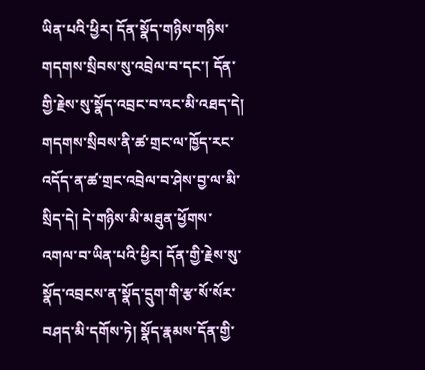ཡིན་པའི་ཕྱིར། དོན་སྣོད་གཉིས་གཉིས་གདགས་སྲིབས་སུ་འབྲེལ་བ་དང་། དོན་གྱི་རྗེས་སུ་སྣོད་འབྲང་བ་འང་མི་འཐད་དེ། གདགས་སྲིབས་ནི་ཚ་གྲང་ལ་ཁྱོད་རང་འདོད་ན་ཚ་གྲང་འབྲེལ་བ་ཤེས་བྱ་ལ་མི་སྲིད་དེ། དེ་གཉིས་མི་མཐུན་ཕྱོགས་འགལ་བ་ཡིན་པའི་ཕྱིར། དོན་གྱི་རྗེས་སུ་སྣོད་འབྲངས་ན་སྣོད་དྲུག་གི་རྩ་སོ་སོར་བཤད་མི་དགོས་ཏེ། སྣོད་རྣམས་དོན་གྱི་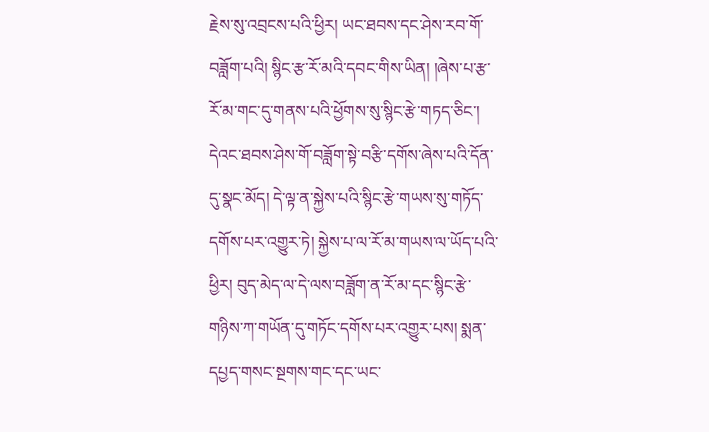རྗེས་སུ་འབྲངས་པའི་ཕྱིར། ཡང་ཐབས་དང་ཤེས་རབ་གོ་བཟློག་པའི། སྙིང་རྩ་རོ་མའི་དབང་གིས་ཡིན། །ཞེས་པ་རྩ་རོ་མ་གང་དུ་གནས་པའི་ཕྱོགས་སུ་སྙིང་རྩེ་གཏད་ཅིང་། དེའང་ཐབས་ཤེས་གོ་བཟློག་སྟེ་བརྩི་དགོས་ཞེས་པའི་དོན་དུ་སྣང་མོད། དེ་ལྟ་ན་སྐྱེས་པའི་སྙིང་རྩེ་གཡས་སུ་གཏོད་དགོས་པར་འགྱུར་ཏེ། སྐྱེས་པ་ལ་རོ་མ་གཡས་ལ་ཡོད་པའི་ཕྱིར། བུད་མེད་ལ་དེ་ལས་བཟློག་ན་རོ་མ་དང་སྙིང་རྩེ་གཉིས་ཀ་གཡོན་དུ་གཏོང་དགོས་པར་འགྱུར་པས། སྨན་དཔྱད་གསང་སྔགས་གང་དང་ཡང་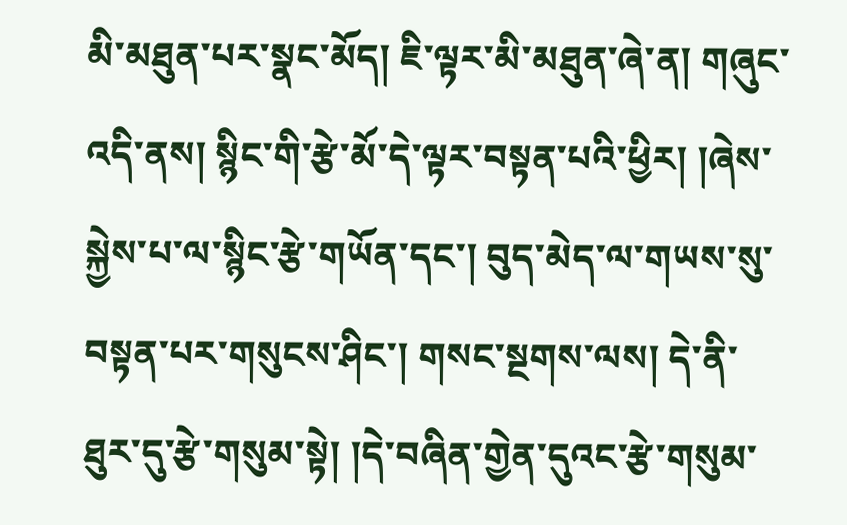མི་མཐུན་པར་སྣང་མོད། ཇི་ལྟར་མི་མཐུན་ཞེ་ན། གཞུང་འདི་ནས། སྙིང་གི་རྩེ་མོ་དེ་ལྟར་བསྟན་པའི་ཕྱིར། །ཞེས་སྐྱེས་པ་ལ་སྙིང་རྩེ་གཡོན་དང་། བུད་མེད་ལ་གཡས་སུ་བསྟན་པར་གསུངས་ཤིང་། གསང་སྔགས་ལས། དེ་ནི་ཐུར་དུ་རྩེ་གསུམ་སྟེ། །དེ་བཞིན་གྱེན་དུའང་རྩེ་གསུམ་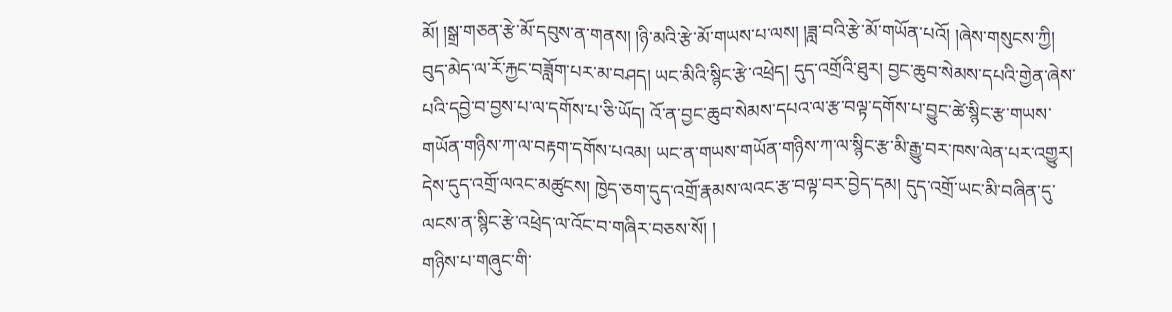མོ། །སྒྲ་གཅན་རྩེ་མོ་དབུས་ན་གནས། །ཉི་མའི་རྩེ་མོ་གཡས་པ་ལས། །ཟླ་བའི་རྩེ་མོ་གཡོན་པའོ། །ཞེས་གསུངས་ཀྱི། བུད་མེད་ལ་རོ་རྐྱང་བཟློག་པར་མ་བཤད། ཡང་མིའི་སྙིང་རྩེ་འཕྲེད། དུད་འགྲོའི་ཐུར། བྱང་ཆུབ་སེམས་དཔའི་གྱེན་ཞེས་པའི་དབྱེ་བ་བྱས་པ་ལ་དགོས་པ་ཅི་ཡོད། འོ་ན་བྱང་ཆུབ་སེམས་དཔའ་ལ་རྩ་བལྟ་དགོས་པ་བྱུང་ཚེ་སྙིང་རྩ་གཡས་གཡོན་གཉིས་ཀ་ལ་བརྟག་དགོས་པའམ། ཡང་ན་གཡས་གཡོན་གཉིས་ཀ་ལ་སྙིང་རྩ་མི་རྒྱུ་བར་ཁས་ལེན་པར་འགྱུར། དེས་དུད་འགྲོ་ལའང་མཚུངས། ཁྱེད་ཅག་དུད་འགྲོ་རྣམས་ལའང་རྩ་བལྟ་བར་བྱེད་དམ། དུད་འགྲོ་ཡང་མི་བཞིན་དུ་ལངས་ན་སྙིང་རྩེ་འཕྲེད་ལ་འོང་བ་གཞིར་བཅས་སོ། །
གཉིས་པ་གཞུང་གི་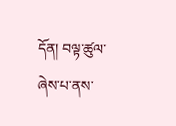དོན། བལྟ་ཚུལ་ཞེས་པ་ནས་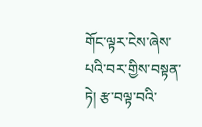གོང་ལྟར་ངེས་ཞེས་པའི་བར་གྱིས་བསྟན་ཏེ། རྩ་བལྟ་བའི་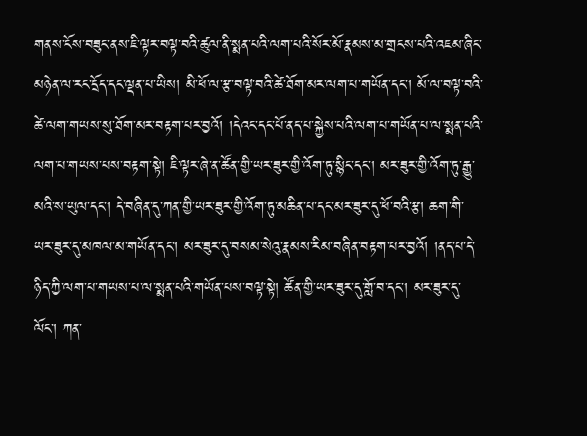གནས་ངོས་བཟུང་ནས་ཇི་ལྟར་བལྟ་བའི་ཚུལ་ནི་སྨན་པའི་ལག་པའི་སོར་མོ་རྣམས་མ་གྲངས་པའི་འཇམ་ཞིང་མཉེན་ལ་རང་དྲོད་དང་ལྡན་པ་ཡིས། མི་ཕོ་ལ་རྩ་བལྟ་བའི་ཚེ་ཐོག་མར་ལག་པ་གཡོན་དང་། མོ་ལ་བལྟ་བའི་ཚེ་ལག་གཡས་སུ་ཐོག་མར་བརྟག་པར་བྱའོ། །དེའང་དང་པོ་ནད་པ་སྐྱེས་པའི་ལག་པ་གཡོན་པ་ལ་སྨན་པའི་ལག་པ་གཡས་པས་བརྟག་སྟེ། ཇི་ལྟར་ཞེ་ན་ཚོན་གྱི་ཡར་ཟུར་གྱི་འོག་ཏུ་སྙིང་དང་། མར་ཟུར་གྱི་འོག་ཏུ་རྒྱུ་མའི་ས་ཡུལ་དང་། དེ་བཞིན་དུ་ཀན་གྱི་ཡར་ཟུར་གྱི་འོག་ཏུ་མཆིན་པ་དང་མར་ཟུར་དུ་ཕོ་བའི་རྩ། ཆག་གི་ཡར་ཟུར་དུ་མཁལ་མ་གཡོན་དང་། མར་ཟུར་དུ་བསམ་སེའུ་རྣམས་རིམ་བཞིན་བརྟག་པར་བྱའོ། །ནད་པ་དེ་ཉིད་ཀྱི་ལག་པ་གཡས་པ་ལ་སྨན་པའི་གཡོན་པས་བལྟ་སྟེ། ཚོན་གྱི་ཡར་ཟུར་དུ་གློ་བ་དང་། མར་ཟུར་དུ་ལོང་། ཀན་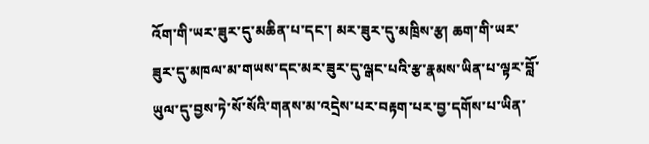འོག་གི་ཡར་ཟུར་དུ་མཆིན་པ་དང་། མར་ཟུར་དུ་མཁྲིས་རྩ། ཆག་གི་ཡར་ཟུར་དུ་མཁལ་མ་གཡས་དང་མར་ཟུར་དུ་ལྒང་པའི་རྩ་རྣམས་ཡིན་པ་ལྟར་བློ་ཡུལ་དུ་བྱས་ཏེ་སོ་སོའི་གནས་མ་འདྲེས་པར་བརྟག་པར་བྱ་དགོས་པ་ཡིན་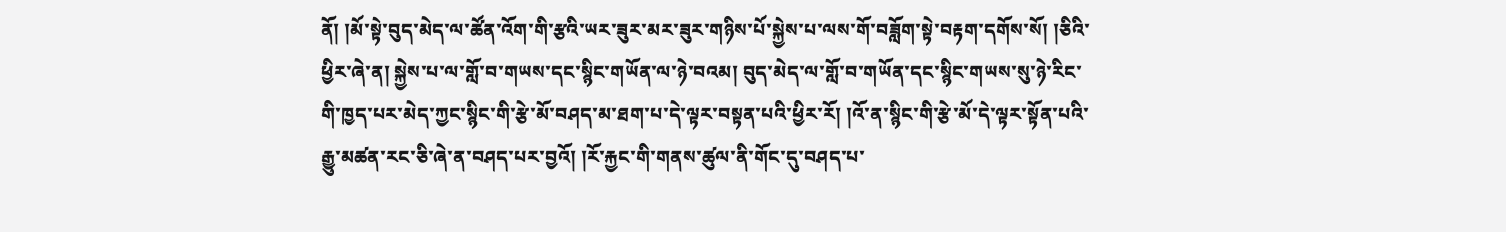ནོ། །མོ་སྟེ་བུད་མེད་ལ་ཚོན་འོག་གི་རྩའི་ཡར་ཟུར་མར་ཟུར་གཉིས་པོ་སྐྱེས་པ་ལས་གོ་བཟློག་སྟེ་བརྟག་དགོས་སོ། །ཅིའི་ཕྱིར་ཞེ་ན། སྐྱེས་པ་ལ་གློ་བ་གཡས་དང་སྙིང་གཡོན་ལ་ཉེ་བའམ། བུད་མེད་ལ་གློ་བ་གཡོན་དང་སྙིང་གཡས་སུ་ཉེ་རིང་གི་ཁྱད་པར་མེད་ཀྱང་སྙིང་གི་རྩེ་མོ་བཤད་མ་ཐག་པ་དེ་ལྟར་བསྟན་པའི་ཕྱིར་རོ། །འོ་ན་སྙིང་གི་རྩེ་མོ་དེ་ལྟར་སྟོན་པའི་རྒྱུ་མཚན་རང་ཅི་ཞེ་ན་བཤད་པར་བྱའོ། །རོ་རྐྱང་གི་གནས་ཚུལ་ནི་གོང་དུ་བཤད་པ་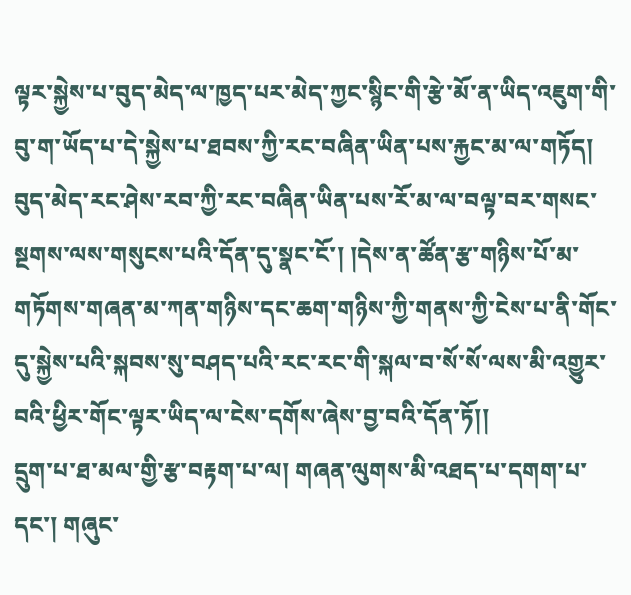ལྟར་སྐྱེས་པ་བུད་མེད་ལ་ཁྱད་པར་མེད་ཀྱང་སྙིང་གི་རྩེ་མོ་ན་ཡིད་འཇུག་གི་བུ་ག་ཡོད་པ་དེ་སྐྱེས་པ་ཐབས་ཀྱི་རང་བཞིན་ཡིན་པས་རྐྱང་མ་ལ་གཏོད། བུད་མེད་རང་ཤེས་རབ་ཀྱི་རང་བཞིན་ཡིན་པས་རོ་མ་ལ་བལྟ་བར་གསང་སྔགས་ལས་གསུངས་པའི་དོན་དུ་སྣང་ངོ་། །དེས་ན་ཚོན་རྩ་གཉིས་པོ་མ་གཏོགས་གཞན་མ་ཀན་གཉིས་དང་ཆག་གཉིས་ཀྱི་གནས་ཀྱི་ངེས་པ་ནི་གོང་དུ་སྐྱེས་པའི་སྐབས་སུ་བཤད་པའི་རང་རང་གི་སྐལ་བ་སོ་སོ་ལས་མི་འགྱུར་བའི་ཕྱིར་གོང་ལྟར་ཡིད་ལ་ངེས་དགོས་ཞེས་བྱ་བའི་དོན་ཏོ།།
དྲུག་པ་ཐ་མལ་གྱི་རྩ་བརྟག་པ་ལ། གཞན་ལུགས་མི་འཐད་པ་དགག་པ་དང་། གཞུང་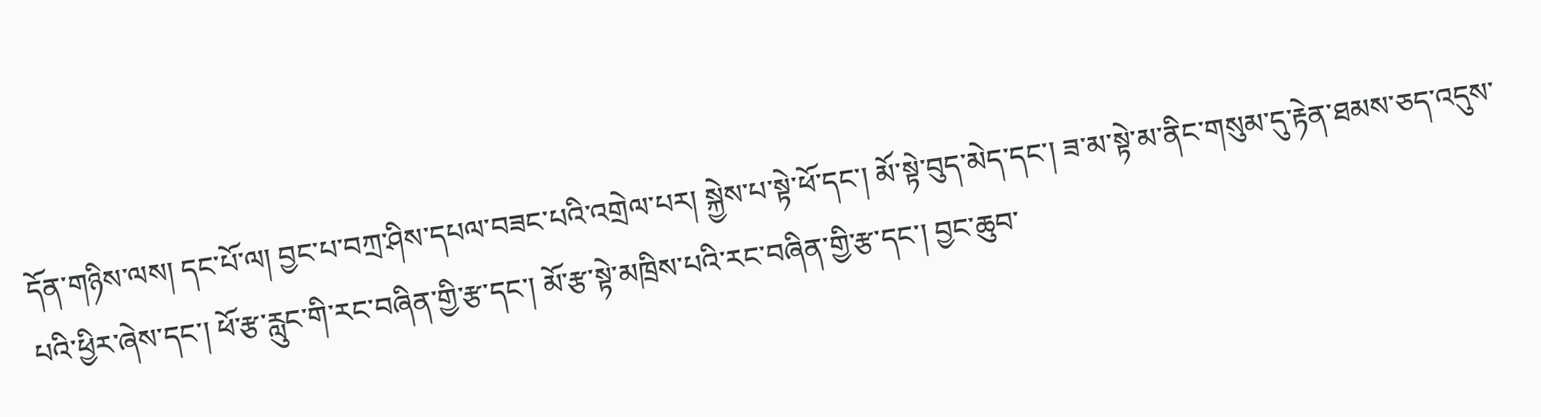དོན་གཉིས་ལས། དང་པོ་ལ། བྱང་པ་བཀྲ་ཤིས་དཔལ་བཟང་པའི་འགྲེལ་པར། སྐྱེས་པ་སྟེ་ཕོ་དང་། མོ་སྟེ་བུད་མེད་དང་། ཟ་མ་སྟེ་མ་ནིང་གསུམ་དུ་རྟེན་ཐམས་ཅད་འདུས་པའི་ཕྱིར་ཞེས་དང་། ཕོ་རྩ་རླུང་གི་རང་བཞིན་གྱི་རྩ་དང་། མོ་རྩ་སྟེ་མཁྲིས་པའི་རང་བཞིན་གྱི་རྩ་དང་། བྱང་ཆུབ་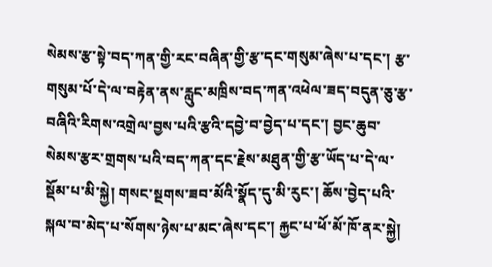སེམས་རྩ་སྟེ་བད་ཀན་གྱི་རང་བཞིན་གྱི་རྩ་དང་གསུམ་ཞེས་པ་དང་། རྩ་གསུམ་པོ་དེ་ལ་བརྟེན་ནས་རླུང་མཁྲིས་བད་ཀན་འཕེལ་ཟད་བདུན་ཅུ་རྩ་བཞིའི་རིགས་འགྲེལ་བྱས་པའི་རྩའི་དབྱེ་བ་བྱེད་པ་དང་། བྱང་ཆུབ་སེམས་རྩར་གྲགས་པའི་བད་ཀན་དང་རྗེས་མཐུན་གྱི་རྩ་ཡོད་པ་དེ་ལ་སྡོམ་པ་མི་སྐྱེ། གསང་སྔགས་ཟབ་མོའི་སྣོད་དུ་མི་རུང་། ཆོས་བྱེད་པའི་སྐལ་བ་མེད་པ་སོགས་ཉེས་པ་མང་ཞེས་དང་། རྐྱང་པ་ཕོ་མོ་ཁོ་ནར་སྐྱེ།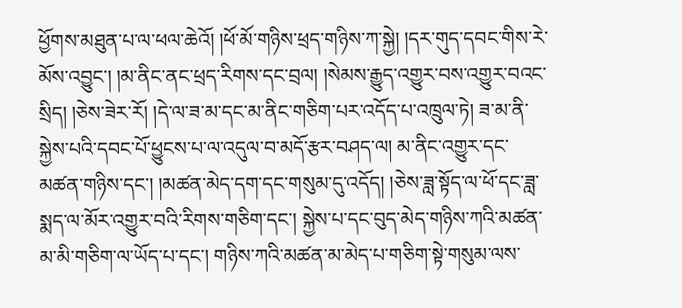ཕྱོགས་མཐུན་པ་ལ་ཕལ་ཆེའོ། །ཕོ་མོ་གཉིས་ཕྲད་གཉིས་ཀ་སྐྱེ། །དར་གུད་དབང་གིས་རེ་མོས་འབྱུང་། །མ་ནིང་ནང་ཕྲད་རིགས་དང་བྲལ། །སེམས་རྒྱུད་འགྱུར་བས་འགྱུར་བའང་སྲིད། །ཅེས་ཟེར་རོ། །དེ་ལ་ཟ་མ་དང་མ་ནིང་གཅིག་པར་འདོད་པ་འཁྲུལ་ཏེ། ཟ་མ་ནི་སྐྱེས་པའི་དབང་པོ་ཕྱུངས་པ་ལ་འདུལ་བ་མདོ་རྩར་བཤད་ལ། མ་ནིང་འགྱུར་དང་མཚན་གཉིས་དང་། །མཚན་མེད་དག་དང་གསུམ་དུ་འདོད། །ཅེས་ཟླ་སྟོད་ལ་ཕོ་དང་ཟླ་སྨད་ལ་མོར་འགྱུར་བའི་རིགས་གཅིག་དང་། སྐྱེས་པ་དང་བུད་མེད་གཉིས་ཀའི་མཚན་མ་མི་གཅིག་ལ་ཡོད་པ་དང་། གཉིས་ཀའི་མཚན་མ་མེད་པ་གཅིག་སྟེ་གསུམ་ལས་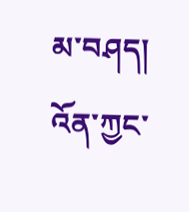མ་བཤད།
འོན་ཀྱང་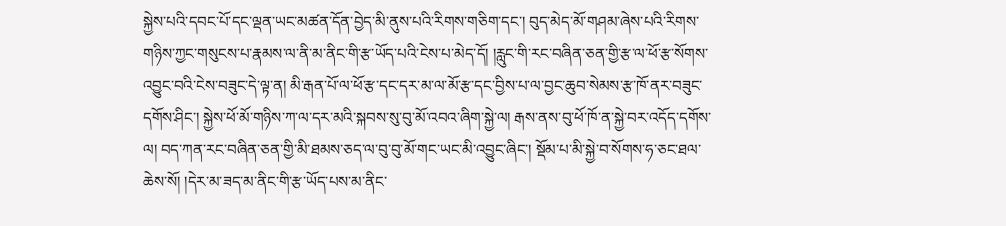སྐྱེས་པའི་དབང་པོ་དང་ལྡན་ཡང་མཚན་དོན་བྱེད་མི་ནུས་པའི་རིགས་གཅིག་དང་། བུད་མེད་མོ་གཤམ་ཞེས་པའི་རིགས་གཉིས་ཀྱང་གསུངས་པ་རྣམས་ལ་ནི་མ་ནིང་གི་རྩ་ཡོད་པའི་ངེས་པ་མེད་དོ། །རླུང་གི་རང་བཞིན་ཅན་གྱི་རྩ་ལ་ཕོ་རྩ་སོགས་འབྱུང་བའི་ངེས་བཟུང་དེ་ལྟ་ན། མི་རྒན་པོ་ལ་ཕོ་རྩ་དང་དར་མ་ལ་མོ་རྩ་དང་བྱིས་པ་ལ་བྱང་ཆུབ་སེམས་རྩ་ཁོ་ནར་བཟུང་དགོས་ཤིང་། སྐྱེས་ཕོ་མོ་གཉིས་ཀ་ལ་དར་མའི་སྐབས་སུ་བུ་མོ་འབའ་ཞིག་སྐྱེ་ལ། རྒས་ནས་བུ་ཕོ་ཁོ་ན་སྐྱེ་བར་འདོད་དགོས་ལ། བད་ཀན་རང་བཞིན་ཅན་གྱི་མི་ཐམས་ཅད་ལ་བུ་བུ་མོ་གང་ཡང་མི་འབྱུང་ཞིང་། སྡོམ་པ་མི་སྐྱེ་བ་སོགས་ཧ་ཅང་ཐལ་ཆེས་སོ། །དེར་མ་ཟད་མ་ནིང་གི་རྩ་ཡོད་པས་མ་ནིང་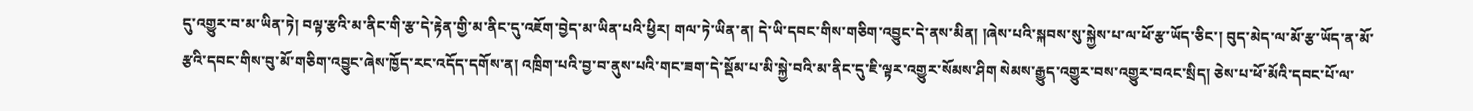དུ་འགྱུར་བ་མ་ཡིན་ཏེ། བལྟ་རྩའི་མ་ནིང་གི་རྩ་དེ་རྟེན་གྱི་མ་ནིང་དུ་འཇོག་བྱེད་མ་ཡིན་པའི་ཕྱིར། གལ་ཏེ་ཡིན་ན། དེ་ཡི་དབང་གིས་གཅིག་འབྱུང་དེ་ནས་མིན། །ཞེས་པའི་སྐབས་སུ་སྐྱེས་པ་ལ་ཕོ་རྩ་ཡོད་ཅིང་། བུད་མེད་ལ་མོ་རྩ་ཡོད་ན་མོ་རྩའི་དབང་གིས་བུ་མོ་གཅིག་འབྱུང་ཞེས་ཁྱོད་རང་འདོད་དགོས་ན། འཁྲིག་པའི་བྱ་བ་ནུས་པའི་གང་ཟག་དེ་སྡོམ་པ་མི་སྐྱེ་བའི་མ་ནིང་དུ་ཇི་ལྟར་འགྱུར་སོམས་ཤིག སེམས་རྒྱུད་འགྱུར་བས་འགྱུར་བའང་སྲིད། ཅེས་པ་ཕོ་མོའི་དབང་པོ་ལ་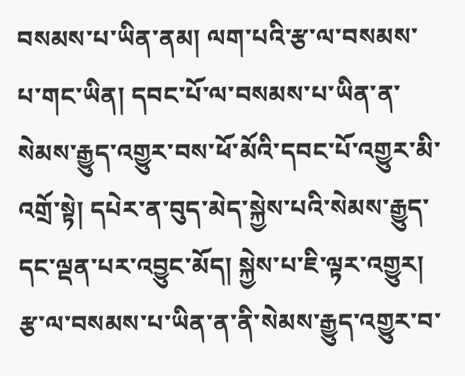བསམས་པ་ཡིན་ནམ། ལག་པའི་རྩ་ལ་བསམས་པ་གང་ཡིན། དབང་པོ་ལ་བསམས་པ་ཡིན་ན་སེམས་རྒྱུད་འགྱུར་བས་ཕོ་མོའི་དབང་པོ་འགྱུར་མི་འགྲོ་སྟེ། དཔེར་ན་བུད་མེད་སྐྱེས་པའི་སེམས་རྒྱུད་དང་ལྡན་པར་འབྱུང་མོད། སྐྱེས་པ་ཇི་ལྟར་འགྱུར། རྩ་ལ་བསམས་པ་ཡིན་ན་ནི་སེམས་རྒྱུད་འགྱུར་བ་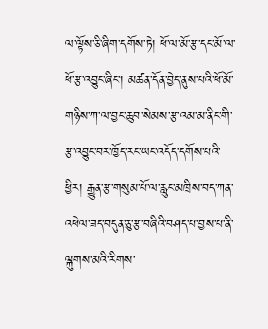ལ་ལྟོས་ཅི་ཞིག་དགོས་ཏེ། ཕོ་ལ་མོ་རྩ་དང་མོ་ལ་ཕོ་རྩ་འབྱུང་ཞིང་། མཚན་དོན་བྱེད་ནུས་པའི་ཕོ་མོ་གཉིས་ཀ་ལ་བྱང་ཆུབ་སེམས་རྩ་འམ་མ་ནིང་གི་རྩ་འབྱུང་བར་ཁྱོད་རང་ཡང་འདོད་དགོས་པའི་ཕྱིར། རྒྱུན་རྩ་གསུམ་པོ་ལ་རླུང་མཁྲིས་བད་ཀན་འཕེལ་ཟད་བདུན་ཅུ་རྩ་བཞིའི་བཤད་པ་བྱས་པ་ནི་ལྐུགས་མའི་རིགས་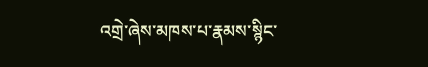འགྲེ་ཞེས་མཁས་པ་རྣམས་སྙིང་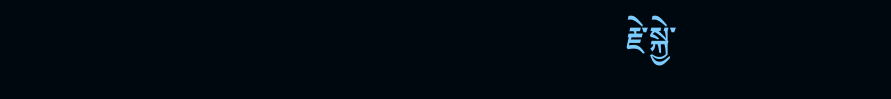རྗེ་སྐྱེ་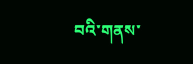བའི་གནས་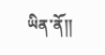ཡིན་ནོ།།